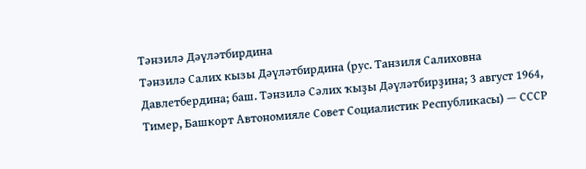Тәнзилә Дәүләтбирдина
Тәнзилә Салих кызы Дәүләтбирдина (рус. Танзиля Салиховна Давлетбердина; баш. Тәнзилә Сәлих ҡыҙы Дәүләтбирҙина; 3 август 1964, Тимер, Башкорт Автономияле Совет Социалистик Республикасы) — СССР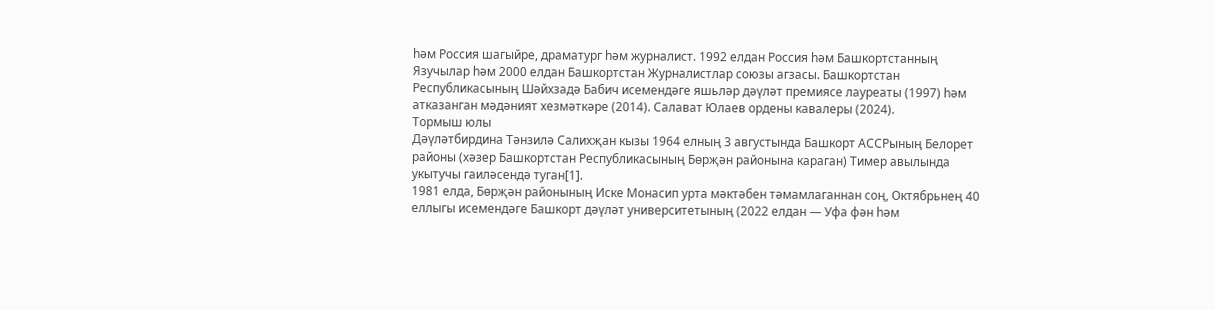һәм Россия шагыйре, драматург һәм журналист. 1992 елдан Россия һәм Башкортстанның Язучылар һәм 2000 елдан Башкортстан Журналистлар союзы агзасы. Башкортстан Республикасының Шәйхзадә Бабич исемендәге яшьләр дәүләт премиясе лауреаты (1997) һәм атказанган мәдәният хезмәткәре (2014). Салават Юлаев ордены кавалеры (2024).
Тормыш юлы
Дәүләтбирдина Тәнзилә Салихҗан кызы 1964 елның 3 августында Башкорт АССРының Белорет районы (хәзер Башкортстан Республикасының Бөрҗән районына караган) Тимер авылында укытучы гаиләсендә туган[1].
1981 елда, Бөрҗән районының Иске Монасип урта мәктәбен тәмамлаганнан соң, Октябрьнең 40 еллыгы исемендәге Башкорт дәүләт университетының (2022 елдан — Уфа фән һәм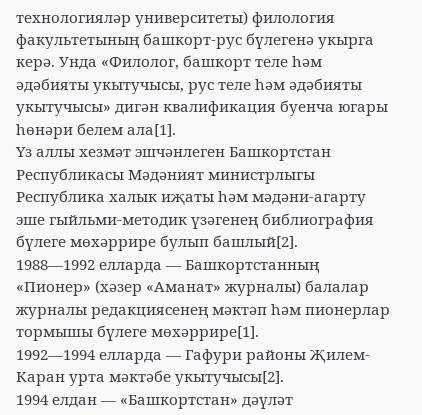технологияләр университеты) филология факультетының башкорт-рус бүлегенә укырга керә. Унда «Филолог, башкорт теле һәм әдәбияты укытучысы, рус теле һәм әдәбияты укытучысы» дигән квалификация буенча югары һөнәри белем ала[1].
Үз аллы хезмәт эшчәнлеген Башкортстан Республикасы Мәдәният министрлыгы Республика халык иҗаты һәм мәдәни-агарту эше гыйльми-методик үзәгенең библиография бүлеге мөхәррире булып башлый[2].
1988—1992 елларда — Башкортстанның «Пионер» (хәзер «Аманат» журналы) балалар журналы редакциясенең мәктәп һәм пионерлар тормышы бүлеге мөхәррире[1].
1992—1994 елларда — Гафури районы Җилем-Каран урта мәктәбе укытучысы[2].
1994 елдан — «Башкортстан» дәүләт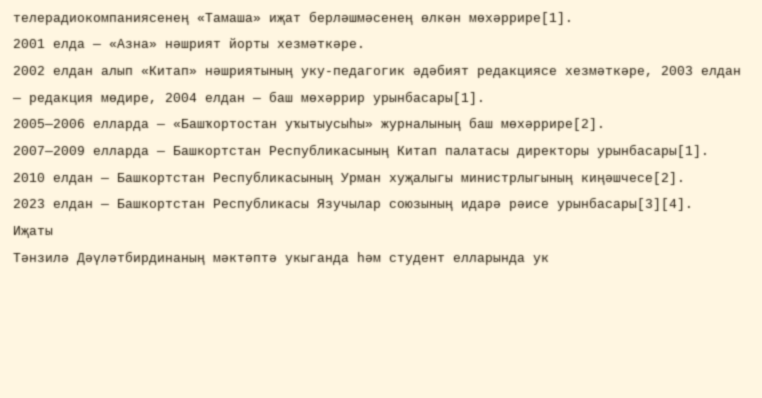телерадиокомпаниясенең «Тамаша» иҗат берләшмәсенең өлкән мөхәррире[1].
2001 елда — «Азна» нәшрият йорты хезмәткәре.
2002 елдан алып «Китап» нәшриятының уку-педагогик әдәбият редакциясе хезмәткәре, 2003 елдан — редакция мөдире, 2004 елдан — баш мөхәррир урынбасары[1].
2005—2006 елларда — «Башҡортостан уҡытыусыһы» журналының баш мөхәррире[2].
2007—2009 елларда — Башкортстан Республикасының Китап палатасы директоры урынбасары[1].
2010 елдан — Башкортстан Республикасының Урман хуҗалыгы министрлыгының киңәшчесе[2].
2023 елдан — Башкортстан Республикасы Язучылар союзының идарә рәисе урынбасары[3][4].
Иҗаты
Тәнзилә Дәүләтбирдинаның мәктәптә укыганда һәм студент елларында ук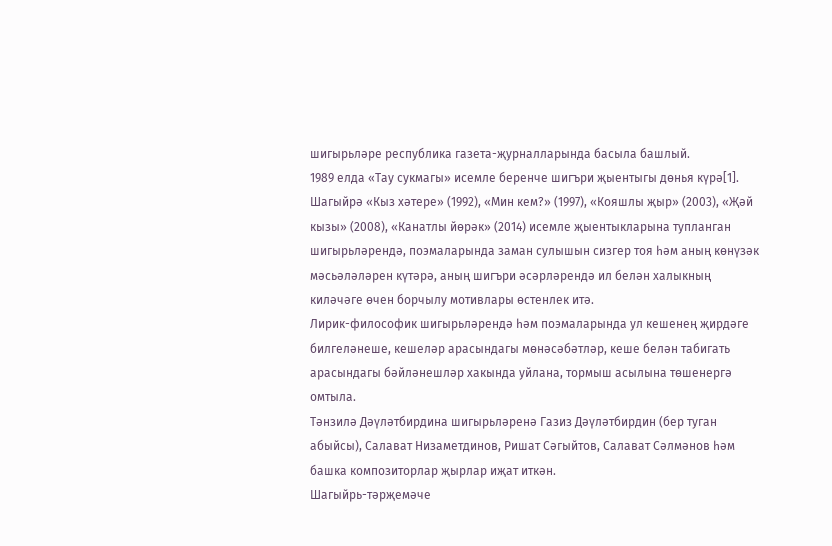шигырьләре республика газета-җурналларында басыла башлый.
1989 елда «Тау сукмагы» исемле беренче шигъри җыентыгы дөнья күрә[1]. Шагыйрә «Кыз хәтере» (1992), «Мин кем?» (1997), «Кояшлы җыр» (2003), «Җәй кызы» (2008), «Канатлы йөрәк» (2014) исемле җыентыкларына тупланган шигырьләрендә, поэмаларында заман сулышын сизгер тоя һәм аның көнүзәк мәсьәләләрен күтәрә, аның шигъри әсәрләрендә ил белән халыкның киләчәге өчен борчылу мотивлары өстенлек итә.
Лирик-философик шигырьләрендә һәм поэмаларында ул кешенең җирдәге билгеләнеше, кешеләр арасындагы мөнәсәбәтләр, кеше белән табигать арасындагы бәйләнешләр хакында уйлана, тормыш асылына төшенергә омтыла.
Тәнзилә Дәүләтбирдина шигырьләренә Газиз Дәүләтбирдин (бер туган абыйсы), Салават Низаметдинов, Ришат Сәгыйтов, Салават Сәлмәнов һәм башка композиторлар җырлар иҗат иткән.
Шагыйрь-тәрҗемәче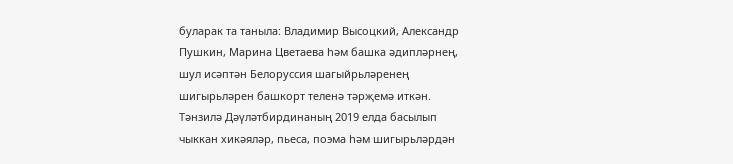буларак та таныла: Владимир Высоцкий, Александр Пушкин, Марина Цветаева һәм башка әдипләрнең, шул исәптән Белоруссия шагыйрьләренең шигырьләрен башкорт теленә тәрҗемә иткән.
Тәнзилә Дәүләтбирдинаның 2019 елда басылып чыккан хикәяләр, пьеса, поэма һәм шигырьләрдән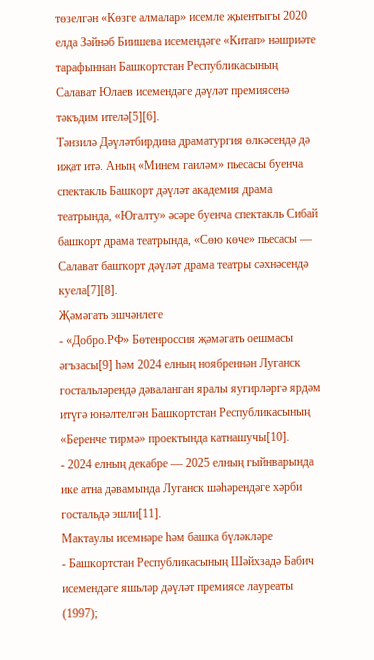төзелгән «Көзге алмалар» исемле җыентыгы 2020 елда Зәйнәб Биишева исемендәге «Китап» нәшриәте тарафыннан Башкортстан Республикасының Салават Юлаев исемендәге дәүләт премиясенә тәкъдим ителә[5][6].
Тәнзилә Дәүләтбирдина драматургия өлкәсендә дә иҗат итә. Аның «Минем гаиләм» пьесасы буенча спектакль Башкорт дәүләт академия драма театрында, «Югалту» әсәре буенча спектакль Сибай башкорт драма театрында, «Сөю көче» пьесасы — Салават башҡорт дәүләт драма театры сәхнәсендә куела[7][8].
Җәмәгать эшчәнлеге
- «Добро.РФ» Бөтенроссия җәмәгать оешмасы әгъзасы[9] һәм 2024 елның ноябреннән Луганск гостальләрендә дәваланган яралы яугирләргә ярдәм итүгә юнәлтелгән Башкортстан Республикасының «Беренче тирмә» проектында катнашучы[10].
- 2024 елның декабре — 2025 елның гыйнварында ике атна дәвамында Луганск шәһәрендәге хәрби гостальдә эшли[11].
Мактаулы исемнәре һәм башка бүләкләре
- Башкортстан Республикасының Шәйхзадә Бабич исемендәге яшьләр дәүләт премиясе лауреаты (1997);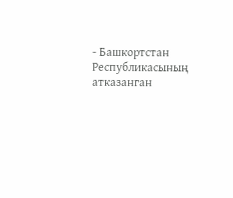- Башкортстан Республикасының атказанган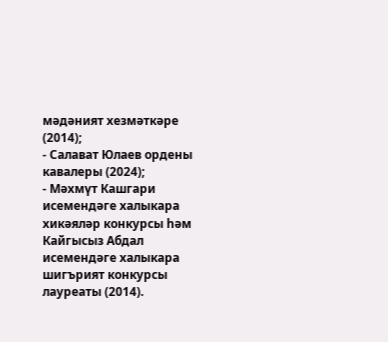мәдәният хезмәткәре (2014);
- Салават Юлаев ордены кавалеры (2024);
- Мәхмүт Кашгари исемендәге халыкара хикәяләр конкурсы һәм Кайгысыз Абдал исемендәге халыкара шигърият конкурсы лауреаты (2014).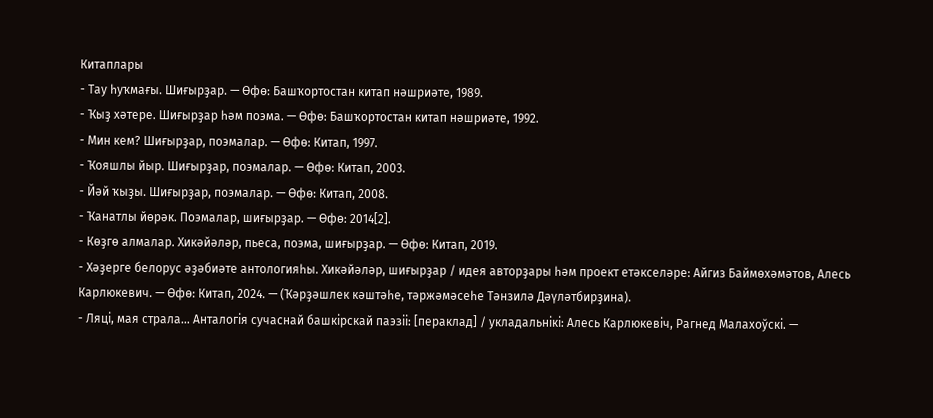Китаплары
- Тау һуҡмағы. Шиғырҙар. — Өфө: Башҡортостан китап нәшриәте, 1989.
- Ҡыҙ хәтере. Шиғырҙар һәм поэма. — Өфө: Башҡортостан китап нәшриәте, 1992.
- Мин кем? Шиғырҙар, поэмалар. — Өфө: Китап, 1997.
- Ҡояшлы йыр. Шиғырҙар, поэмалар. — Өфө: Китап, 2003.
- Йәй ҡыҙы. Шиғырҙар, поэмалар. — Өфө: Китап, 2008.
- Ҡанатлы йөрәк. Поэмалар, шиғырҙар. — Өфө: 2014[2].
- Көҙгө алмалар. Хикәйәләр, пьеса, поэма, шиғырҙар. — Өфө: Китап, 2019.
- Хәҙерге белорус әҙәбиәте антологияһы. Хикәйәләр, шиғырҙар / идея авторҙары һәм проект етәкселәре: Айгиз Баймөхәмәтов, Алесь Карлюкевич. — Өфө: Китап, 2024. — (Ҡәрҙәшлек кәштәһе, тәржәмәсеһе Тәнзилә Дәүләтбирҙина).
- Ляці, мая страла… Анталогія сучаснай башкірскай паэзіі: [пераклад] / укладальнікі: Алесь Карлюкевіч, Рагнед Малахоўскі. —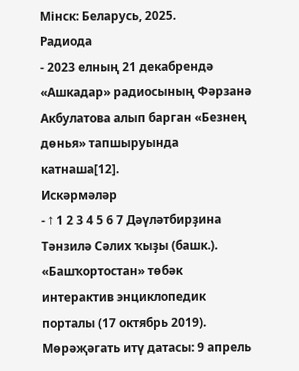Мінск: Беларусь, 2025.
Радиода
- 2023 елның 21 декабрендә «Ашкадар» радиосының Фәрзанә Акбулатова алып барган «Безнең дөнья» тапшыруында катнаша[12].
Искәрмәләр
- ↑ 1 2 3 4 5 6 7 Дәүләтбирҙина Тәнзилә Сәлих ҡыҙы (башк.). «Башҡортостан» төбәк интерактив энциклопедик порталы (17 октябрь 2019). Мөрәҗәгать итү датасы: 9 апрель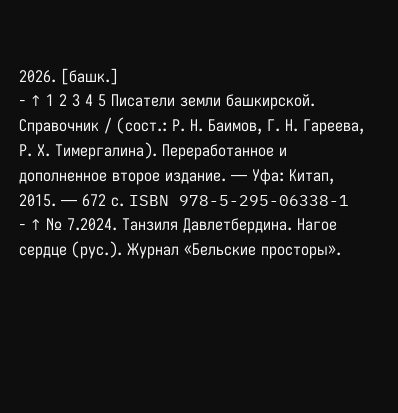2026. [башк.]
- ↑ 1 2 3 4 5 Писатели земли башкирской. Справочник / (сост.: Р. Н. Баимов, Г. Н. Гареева, Р. Х. Тимергалина). Переработанное и дополненное второе издание. — Уфа: Китап, 2015. — 672 с. ISBN 978-5-295-06338-1
- ↑ № 7.2024. Танзиля Давлетбердина. Нагое сердце (рус.). Журнал «Бельские просторы».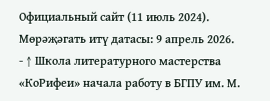Официальный сайт (11 июль 2024). Мөрәҗәгать итү датасы: 9 апрель 2026.
- ↑ Школа литературного мастерства «КоРифеи» начала работу в БГПУ им. М.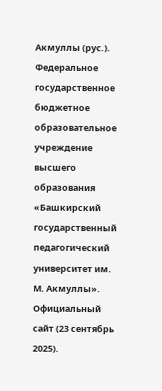Акмуллы (рус.). Федеральное государственное бюджетное образовательное учреждение высшего образования «Башкирский государственный педагогический университет им. М. Акмуллы». Официальный сайт (23 сентябрь 2025).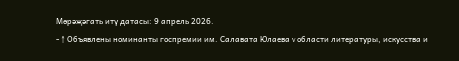Мөрәҗәгать итү датасы: 9 апрель 2026.
- ↑ Объявлены номинанты госпремии им. Салавата Юлаева v области литературы, искусства и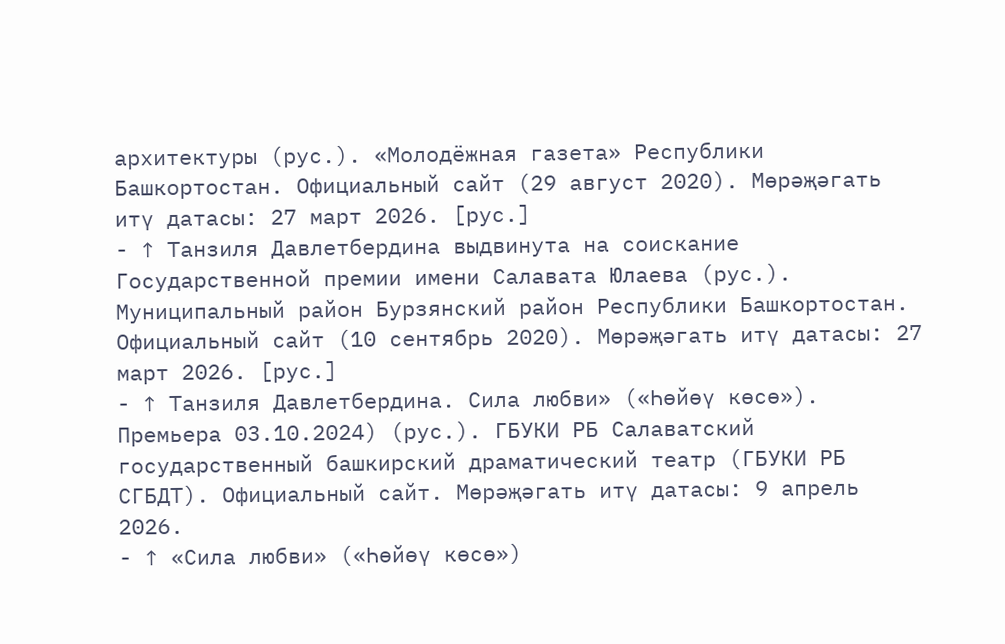архитектуры (рус.). «Молодёжная газета» Республики Башкортостан. Официальный сайт (29 август 2020). Мөрәҗәгать итү датасы: 27 март 2026. [рус.]
- ↑ Танзиля Давлетбердина выдвинута на соискание Государственной премии имени Салавата Юлаева (рус.). Муниципальный район Бурзянский район Республики Башкортостан. Официальный сайт (10 сентябрь 2020). Мөрәҗәгать итү датасы: 27 март 2026. [рус.]
- ↑ Танзиля Давлетбердина. Сила любви» («Һөйөү көсө»). Премьера 03.10.2024) (рус.). ГБУКИ РБ Салаватский государственный башкирский драматический театр (ГБУКИ РБ СГБДТ). Официальный сайт. Мөрәҗәгать итү датасы: 9 апрель 2026.
- ↑ «Сила любви» («Һөйөү көсө»)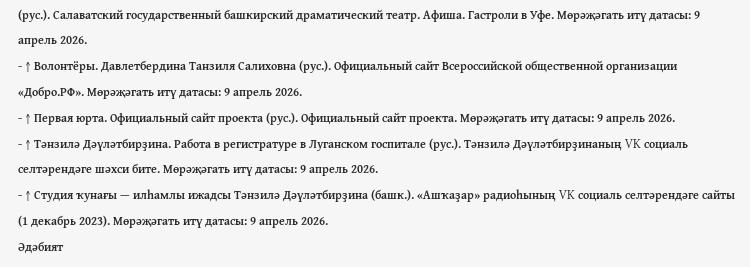(рус.). Салаватский государственный башкирский драматический театр. Афиша. Гастроли в Уфе. Мөрәҗәгать итү датасы: 9 апрель 2026.
- ↑ Волонтёры. Давлетбердина Танзиля Салиховна (рус.). Официальный сайт Всероссийской общественной организации «Добро.РФ». Мөрәҗәгать итү датасы: 9 апрель 2026.
- ↑ Первая юрта. Официальный сайт проекта (рус.). Официальный сайт проекта. Мөрәҗәгать итү датасы: 9 апрель 2026.
- ↑ Тәнзилә Дәүләтбирҙина. Работа в регистратуре в Луганском госпитале (рус.). Тәнзилә Дәүләтбирҙинаның VK социаль селтәрендәге шәхси бите. Мөрәҗәгать итү датасы: 9 апрель 2026.
- ↑ Студия ҡунағы — илһамлы ижадсы Тәнзилә Дәүләтбирҙина (башк.). «Ашҡаҙар» радиоһының VK социаль селтәрендәге сайты (1 декабрь 2023). Мөрәҗәгать итү датасы: 9 апрель 2026.
Әдәбият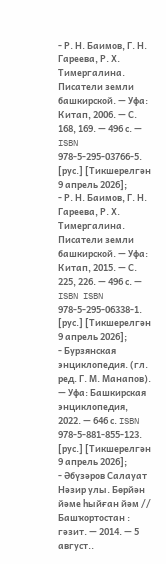- Р. Н. Баимов, Г. Н. Гареева, Р. Х. Тимергалина. Писатели земли башкирской. — Уфа: Китап, 2006. — С. 168, 169. — 496 с. — ISBN 978-5-295-03766-5. [рус.] [Тикшерелгән 9 апрель 2026];
- Р. Н. Баимов, Г. Н. Гареева, Р. Х. Тимергалина. Писатели земли башкирской. — Уфа: Китап, 2015. — С. 225, 226. — 496 с. — ISBN ISBN 978-5-295-06338-1. [рус.] [Тикшерелгән 9 апрель 2026];
- Бурзянская энциклопедия. (гл. ред. Г. М. Манапов). — Уфа: Башкирская энциклопедия, 2022. — 646 с. ISBN 978-5-881-855-123. [рус.] [Тикшерелгән 9 апрель 2026];
- Әбүзәров Салауат Нәзир улы. Бөрйән йәме һыйған йәм // Башҡортостан : гәзит. — 2014. — 5 август..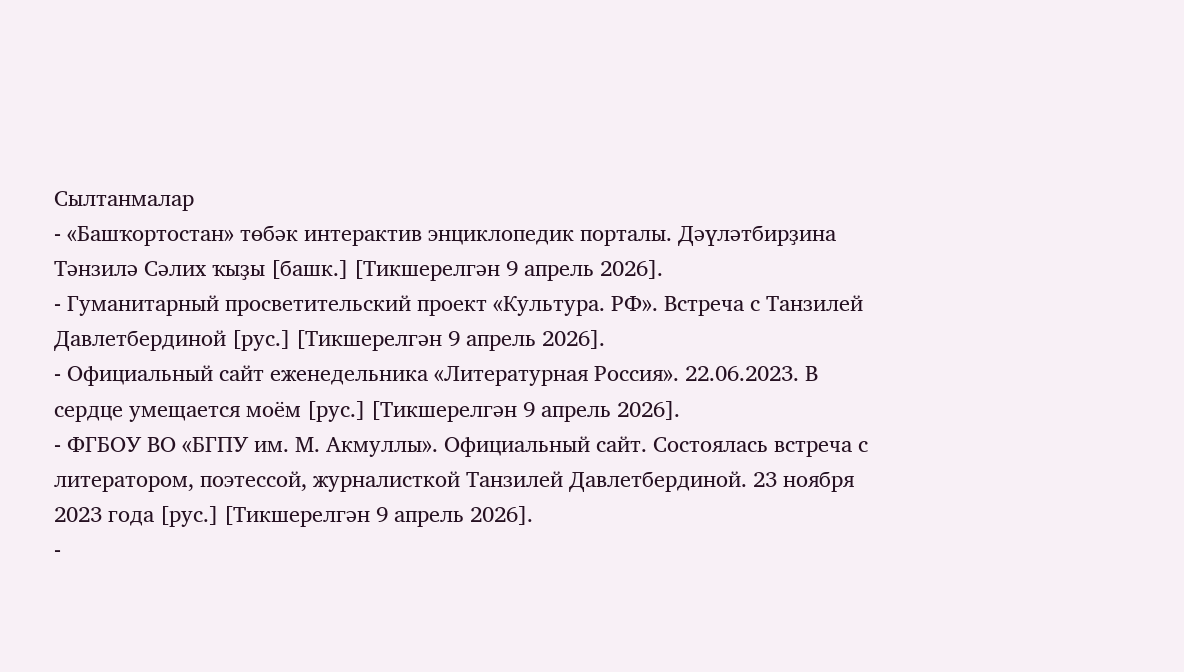Сылтанмалар
- «Башҡортостан» төбәк интерактив энциклопедик порталы. Дәүләтбирҙина Тәнзилә Сәлих ҡыҙы [башк.] [Тикшерелгән 9 апрель 2026].
- Гуманитарный просветительский проект «Культура. РФ». Встреча с Танзилей Давлетбердиной [рус.] [Тикшерелгән 9 апрель 2026].
- Официальный сайт еженедельника «Литературная Россия». 22.06.2023. В сердце умещается моём [рус.] [Тикшерелгән 9 апрель 2026].
- ФГБОУ ВО «БГПУ им. М. Акмуллы». Официальный сайт. Состоялась встреча с литератором, поэтессой, журналисткой Танзилей Давлетбердиной. 23 ноября 2023 года [рус.] [Тикшерелгән 9 апрель 2026].
-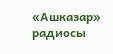«Ашказар» радиосы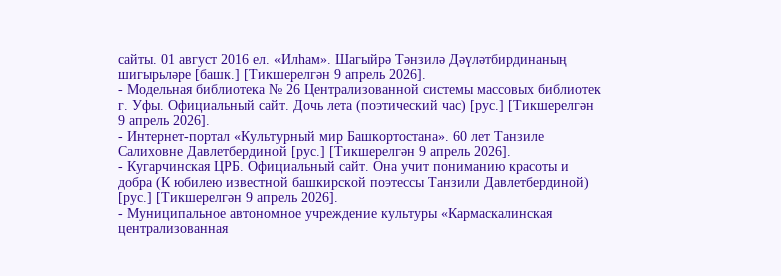сайты. 01 август 2016 ел. «Илһам». Шагыйрә Тәнзилә Дәүләтбирдинаның шигырьләре [башк.] [Тикшерелгән 9 апрель 2026].
- Модельная библиотека № 26 Централизованной системы массовых библиотек г. Уфы. Официальный сайт. Дочь лета (поэтический час) [рус.] [Тикшерелгән 9 апрель 2026].
- Интернет-портал «Культурный мир Башкортостана». 60 лет Танзиле Салиховне Давлетбердиной [рус.] [Тикшерелгән 9 апрель 2026].
- Кугарчинская ЦРБ. Официальный сайт. Она учит пониманию красоты и добра (К юбилею известной башкирской поэтессы Танзили Давлетбердиной) [рус.] [Тикшерелгән 9 апрель 2026].
- Муниципальное автономное учреждение культуры «Кармаскалинская централизованная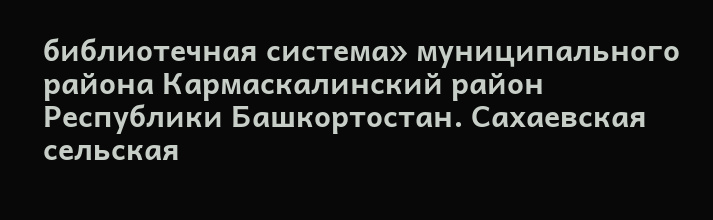библиотечная система» муниципального района Кармаскалинский район Республики Башкортостан. Сахаевская сельская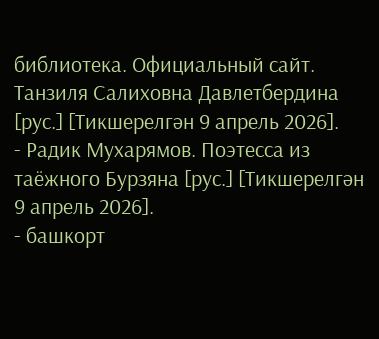библиотека. Официальный сайт. Танзиля Салиховна Давлетбердина [рус.] [Тикшерелгән 9 апрель 2026].
- Радик Мухарямов. Поэтесса из таёжного Бурзяна [рус.] [Тикшерелгән 9 апрель 2026].
- башкорт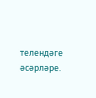телендәге әсәрләре.